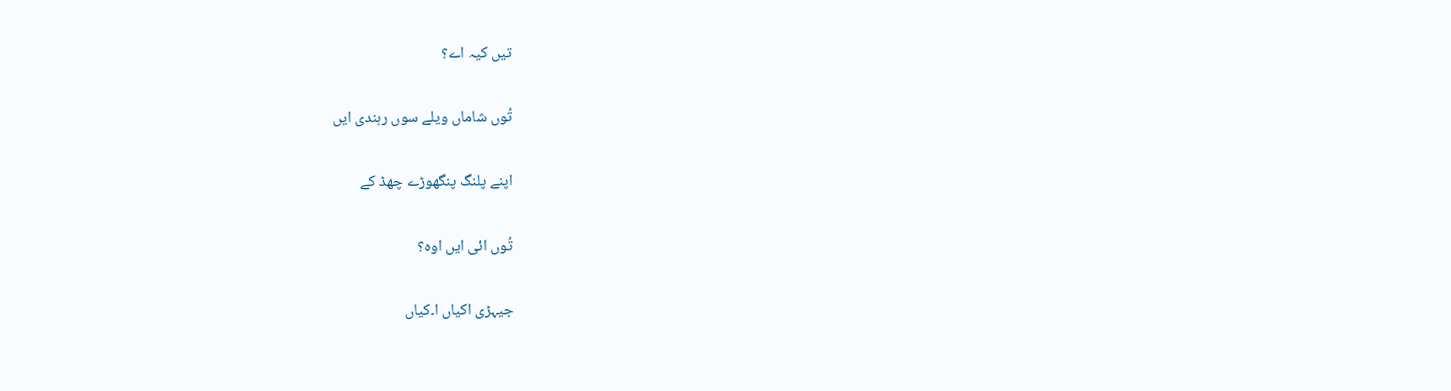تیں کیہ اے؟

تُوں شاماں ویلے سوں رہندی ایں

اپنے پلنگ پنگھوڑے چھڈ کے

تُوں ائی ایں اوہ؟

جیہڑی اکیاں ا۔کیاں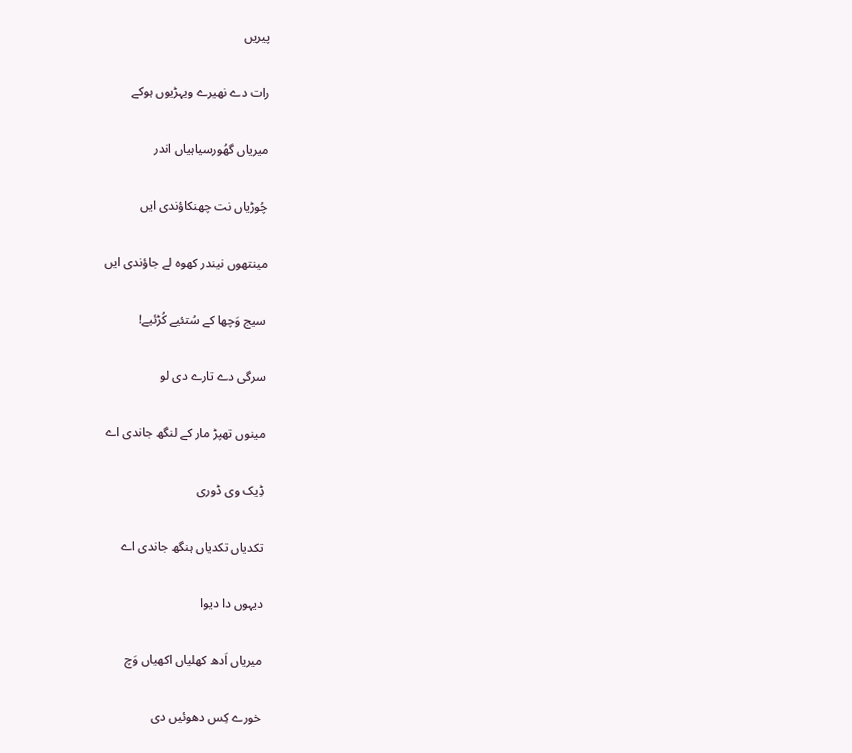پیریں

رات دے نھیرے ویہڑیوں ہوکے

میریاں گھُورسیاہیاں اندر

چُوڑیاں نت چھنکاؤندی ایں

مینتھوں نیندر کھوہ لے جاؤندی ایں

سیج وَچھا کے سُتئیے کُڑئیے!

سرگی دے تارے دی لو

مینوں تھپڑ مار کے لنگھ جاندی اے

ڈِیک وی ڈوری

تکدیاں تکدیاں ہنگھ جاندی اے

دیہوں دا دیوا

میریاں اَدھ کھلیاں اکھیاں وَچ

خورے کِس دھوئیں دی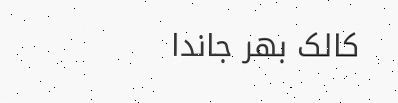کالک بھر جاندا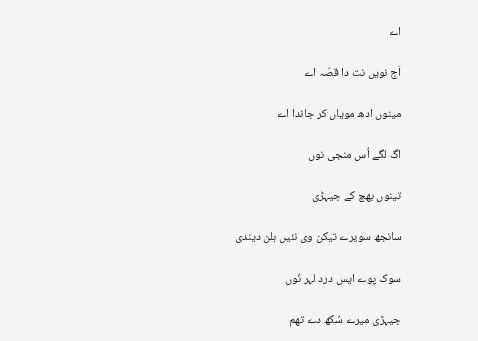اے

اَج نویں نت دا قصّہ اے

مینوں ادھ مویاں کر جاندا اے

اگ لگے اُس منجی نوں

تینوں بھچ کے جیہڑی

سانجھ سویرے تیکن وی نئیں ہلن دیندی

سوک پوے ایس درد لہر نُوں

جیہڑی میرے سُکھ دے تھم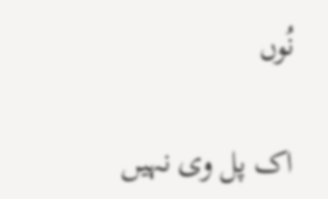نُوں

اک پل وی نہیں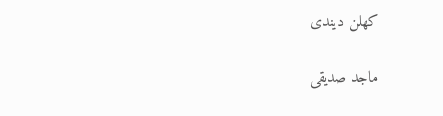کھلن دیندی

ماجد صدیقی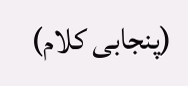(پنجابی کلام)